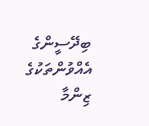ބިދޭސީންގެ އެއްވުންތަކުގެ ޒިންމާ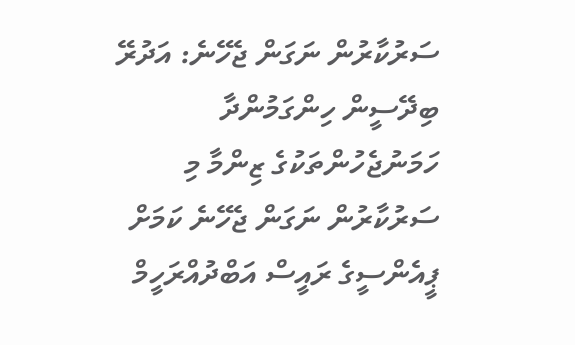ސަރުކާރުން ނަގަން ޖެހޭނެ: އަދުރޭ
ބިދޭސީން ހިންގަމުންދާ ހަމަނުޖެހުންތަކުގެ ޒިންމާ މި ސަރުކާރުން ނަގަން ޖެހޭނެ ކަމަށް ޕީއެންސީގެ ރައީސް އަބްދުއްރަހީމް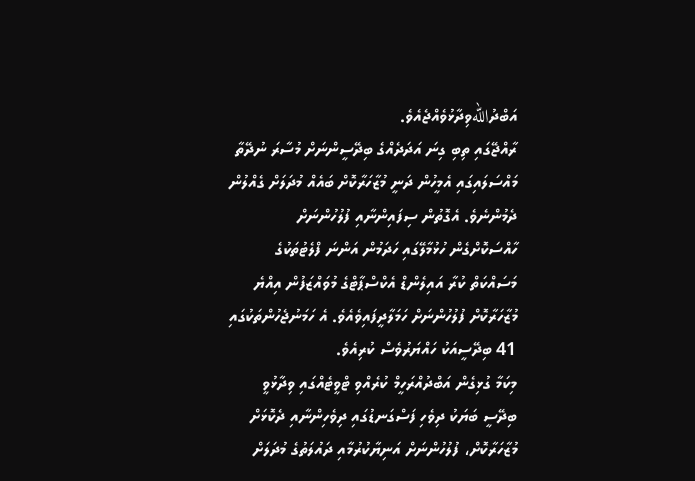އަބްދުاللهވިދާޅުވެއްޖެއެވެ.
ރާއްޖޭގައި ތިބި ގިނަ އަދަދެއްގެ ބިދޭސީންނަށް މުސާރަ ނުދޭތާ މައްސަލައިގައި އެމީހުން ދަނީ މުޒާހަރާކޮށް ބައެއް މުދަލަށް ގެއްލުން ދެމުންނެވެ. އެގޮތުން ސިފައިންނާއި ފުލުހުންނަށް ހާއްސަކޮށްގެން ހުޅުމާލޭގައި ހަދަމުން އަންނަ ފްލެޓުތަކުގެ މަސައްކަތް ކުރާ އައިލެންޑް އެކްސްޕާޓްގެ މުވައްޒަފުން އިއްޔެ މުޒާހަރާކޮށް ފުލުހުންނަށް ހަމަލާދީފައިވެއެވެ. އެ ހަމަނުޖެހުންތަކުގައި 41 ބިދޭސީއަކު ހައްޔަރުވެސް ކުރިއެވެ.
މިކަމާ ގުޅިގެން އަބްދުއްރަހީމް ކުރެއްވި ޓްވީޓެއްގައި ވިދާޅުވީ ބިދޭސީ ބަޔަކު ދިވެހި ފަސްގަނޑުގައި ދިވެހިންނާއި ދެކޮޅަށް މުޒާހަރާކޮށް، ފުލުހުންނަށް އަނިޔާކުރުމާއި ދައުލަތުގެ މުދަލަށް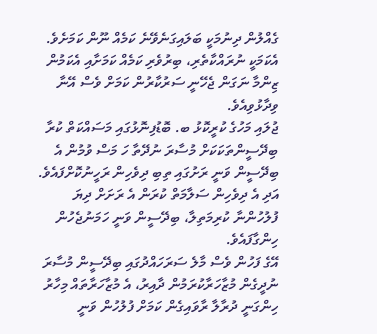ގެއްލުން ދިނުމަކީ ބަލައިގަނެވޭނެ ކަމެއް ނޫން ކަމަށެވެ.
އެކަމަކީ ނުރައްކާތެރި، ބިރުވެރި ކަމެއް ކަމަށާއި އެކަމުން ޒިންމާ ނަގަން ޖެހޭނީ ސަރުކާރުން ކަމަށް ވެސް އޭނާ ވިދާޅުވިއެވެ.
ޖުލައި މަހުގެ ކުރީކޮޅު ބ. ބޮޑުފިނޮޅުގައި މަސައްކަތް ކުރާ ބިދޭސީންތަކަކަށް މުސާރަ ނުދޭތާ ހަ މަސް ވުމުން އެ ބިދޭސީން ވަނީ ރަށުގައި ތިބި ދިވެހިން ރަހީނުކޮށްފައެވެ.
އަދި އެ ދިވެހިން ސަލާމަތް ކުރަން އެ ރަށަށް ދިޔަ ފުލުހުންނާ ކުރިމަތިލާ، ބިދޭސީން ވަނީ ހަމަނުޖެހުން ހިންގާފައެވެ.
އޭގެ ފަހުން ވެސް މާލެ ސަރަހައްދުގައި ބިދޭސީން މުސާރަ ނުދީގެން މުޒާހަރާކުރަމުން ދާއިރު، އެ މުޒާހަރާތައް މިހާރު ހިންގަނީ ދުރާލާ ރާވައިގެން ކަމަށް ފުލުހުން ވަނީ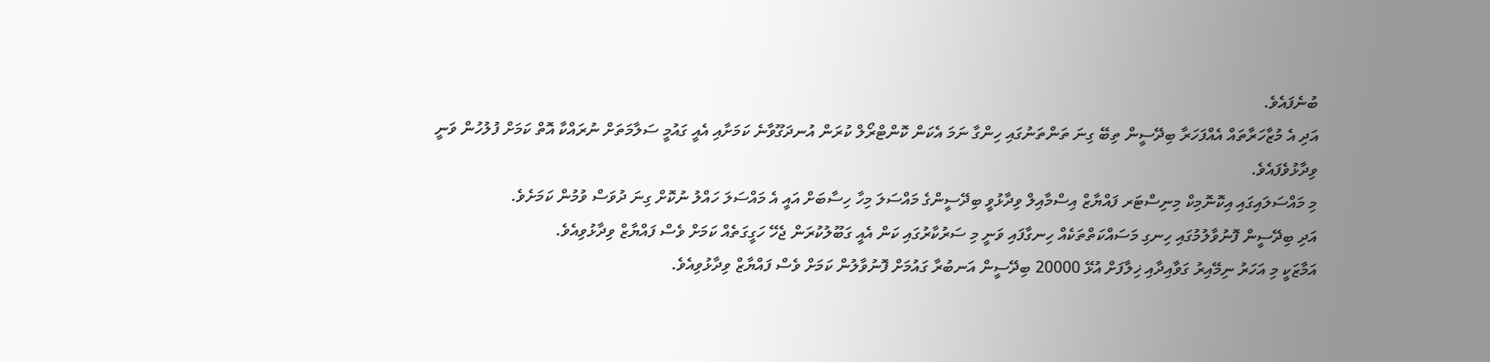ބުނެފައެވެ.
އަދި އެ މުޒާހަރާތައް އެއްފަހަރާ ބިދޭސީން ތިބޭ ގިނަ ތަންތަނުގައި ހިންގާ ނަމަ އެކަން ކޮންޓްރޯލް ކުރަން އުނދަގޫވާނެ ކަމަށާއި އެއީ ގައުމީ ސަލާމަތަށް ނުރައްކާ އޮތް ކަމަށް ފުލުހުން ވަނީ ވިދާޅުވެފައެވެ.
މި މައްސަލައިގައި އިކޮނޮމިކް މިނިސްޓަރ ފައްޔާޒް އިސްމާއިލް ވިދާޅުވީ ބިދޭސީންގެ މައްސަލަ މިހާ ހިސާބަށް އައީ އެ މައްސަލަ ހައްލު ނުކޮށް ގިނަ ދުވަސް ވުމުން ކަމަށެވެ.
އަދި ބިދޭސީން ފޮނުވާލުމުގައި ހިނގި މަސައްކަތްތަކެއް ހިނގާފައި ވަނީ މި ސަރުކާރުގައި ކަން އެއީ ގަބޫލުކުރަން ޖެހޭ ހަގީގަތެއް ކަމަށް ވެސް ފައްޔާޒް ވިދާޅުވިއެވެ.
އަމާޒަކީ މި އަހަރު ނިމޭއިރު ގަވާއިދާއި ޚިލާފަށް އުޅޭ 20000 ބިދޭސީން އަނބުރާ ގައުމަށް ފޮނުވާލުން ކަމަށް ވެސް ފައްޔާޒް ވިދާޅުވިއެވެ.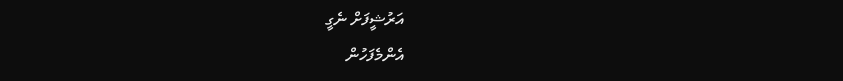އަރުޝީފަށް ނެގީ
އެންމެފަހުން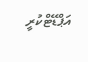އަޕްޑޭޓްކުރީ